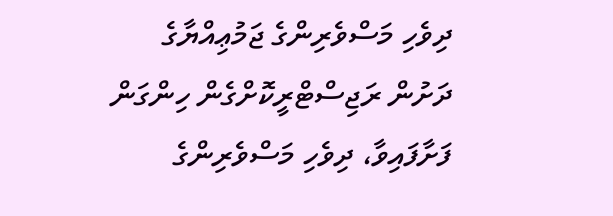ދިވެހި މަސްވެރިންގެ ޖަމުޢިއްޔާގެ ދަށުން ރަޖިސްޓްރީކޮށްގެން ހިންގަން ފަށާފައިވާ، ދިވެހި މަސްވެރިންގެ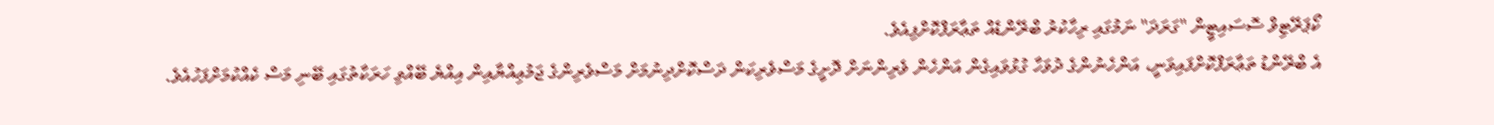ކޯޕަރޭޓިވް ސޮސައިޓީން "ގަރަދަ" ނަމުގައި ރިހާކުރު ބްރޭންޑެއް ތަޢާރަފްކޮށްފިއެވެ.
އެ ބްރޭންޑު ތަޢާރަފްކޮށްފައިވަނީ، އަންހެނުންގެ ދުވަހާ ގުޅުވައިގެން އަންހެން ވެރިންނަށް ދޮށީގެ މަސްވެރިކަން ދަސްކޮށްދިނުމަށް މަސްވެރިންގެ ޖަމުޢިއްޔާއިން އިއްޔެ ބޭއްވި ހަރަކާތުގައި ބޭނި މަސް ކެއްކުމަށްފަހުއެވެ.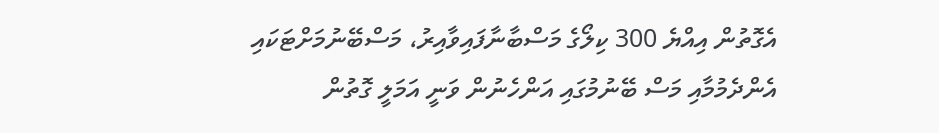އެގޮތުން އިއްޔެ 300 ކިލޯގެ މަސްބާނާފައިވާއިރު، މަސްބޭނުމަށްޓަކައި އެންދެމުމާއި މަސް ބޭނުމުގައި އަންހެނުން ވަނީ އަމަލީ ގޮތުން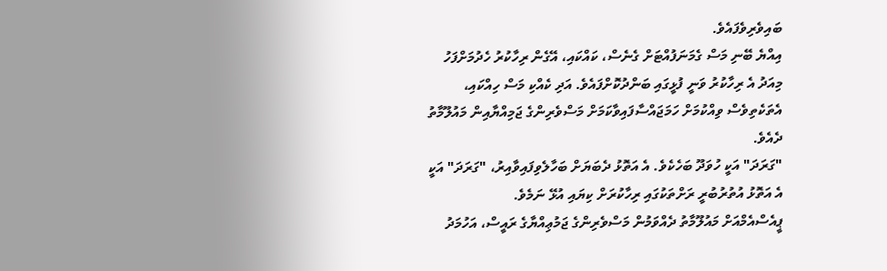ބައިވެރިވެފައެވެ.
އިއްޔެ ބޭނި މަސް ގެމަނަފުއްޓަށް ގެނެސް، ކައްކައި، އޭގެން ރިހާކުރު ހެދުމަށްފަހު މިއަދު އެ ރިހާކުރު ވަނީ ފުޅީގައި ބަންދުކޮށްފައެވެ. އަދި ކެއްކި މަސް ހިއްކައި، އެތަކެތިވެސް ވިއްކުމަށް ހަމަޖައްސާފައިވާކަމަށް މަސްވެރިންގެ ޖަމިއްޔާއިން މައުލޫމާތު ދެއެވެ.
"ގަރަދަ" އަކީ ހުވަދޫ ބަހެކެވެ. އެ އަތޮޅު ދެބަޔަށް ބަހާލެވިފައިވާއިރު، "ގަރަދަ" އަކީ އެ އަތޮޅު އުތުރުބުރީ ރަށްތަކުގައި ރިހާކުރަށް ކިޔައި އުޅޭ ނަމެވެ.
ޕީއެސްއެމްއަށް މައުލޫމާތު ދެއްވަމުން މަސްވެރިންގެ ޖަމުޢިއްޔާގެ ރައީސް، އަހުމަދު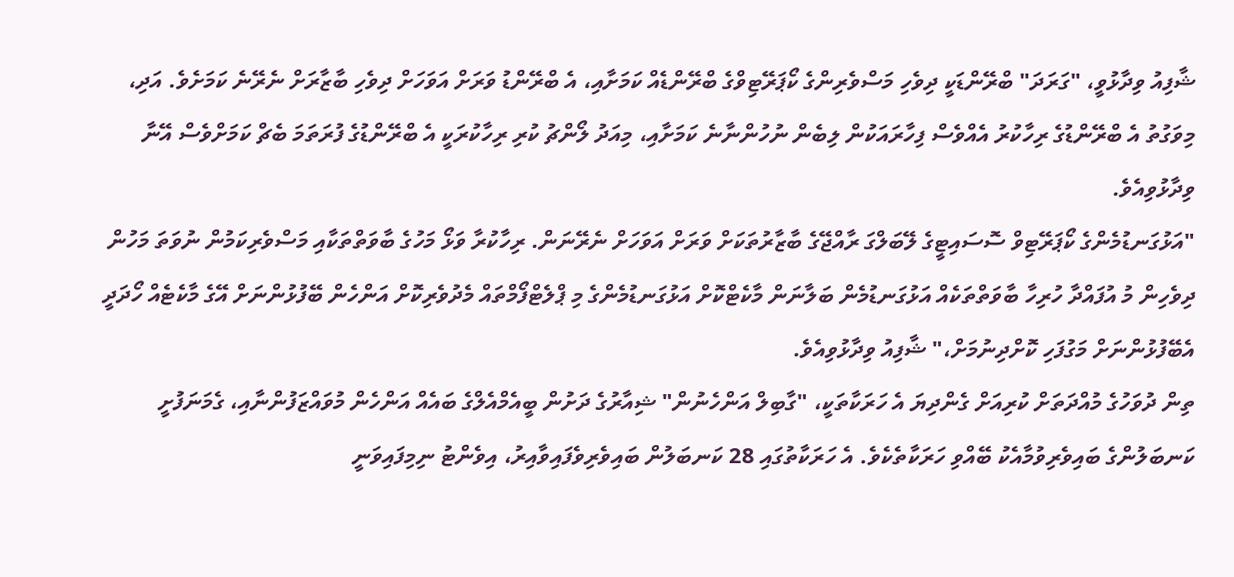ޝާފިއު ވިދާޅުވީ، "ގަރަދަ" ބްރޭންޑަކީ ދިވެހި މަސްވެރިންގެ ކޯޕަރޭޓިވްގެ ބްރޭންޑެއް ކަމަށާއި، އެ ބްރޭންޑު ވަރަށް އަވަހަށް ދިވެހި ބާޒާރަށް ނެރޭނެ ކަމަށެވެ. އަދި، މިވަގުތު އެ ބްރޭންޑުގެ ރިހާކުރު އެއްވެސް ފިހާރައަކުން ލިބެން ނުހުންނާނެ ކަމަށާއި، މިއަދު ލޯންޗު ކުރި ރިހާކުރަކީ އެ ބްރޭންޑުގެ ފުރަތަމަ ބެޗް ކަމަށްވެސް އޭނާ ވިދާޅުވިއެވެ.
"އަޅުގަނޑުމެންގެ ކޯޕަރޭޓިވް ސޮސައިޓީގެ ލޭބަލްގަ ރާއްޖޭގެ ބާޒާރުތަކަށް ވަރަށް އަވަހަށް ނެރޭނަން. ރިހާކުރާ ވަޅޯ މަހުގެ ބާވަތްތަކާއި މަސްވެރިކަމުން ނުވަތަ މަހުން ދިވެހިން މު އުފައްދާ ހުރިހާ ބާވަތްތަކެއް އަޅުގަނޑުމެން ބަލާނަން މާކެޓްކޮށް އަޅުގަނޑުމެންގެ މި ޕްލެޓްފޯމްތައް މެދުވެރިކޮށް އަންހެން ބޭފުޅުންނަށް އޭގެ މާކެޓެއް ހޯދަދީ އެބޭފުޅުންނަށް މަގުފަހި ކޮށްދިނުމަށް،" ޝާފިއު ވިދާޅުވިއެވެ.
ތިން ދުވަހުގެ މުއްދަތަށް ކުރިއަށް ގެންދިޔަ އެ ހަރަކާތަކީ، "ގާބިލް އަންހެނުން" ޝިއާރުގެ ދަށުން ބީއެމްއެލްގެ ބައެއް އަންހެން މުވައްޒަފުންނާއި، ގެމަނަފުށީ ކަނބަލުންގެ ބައިވެރިވުމާއެކު ބޭއްވި ހަރަކާތެކެވެ. އެ ހަރަކާތުގައި 28 ކަނބަލުން ބައިވެރިވެފައިވާއިރު، އިވެންޓު ނިމިފައިވަނީ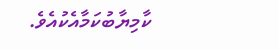ކާމިޔާބުކަމާއެކުއެވެ.